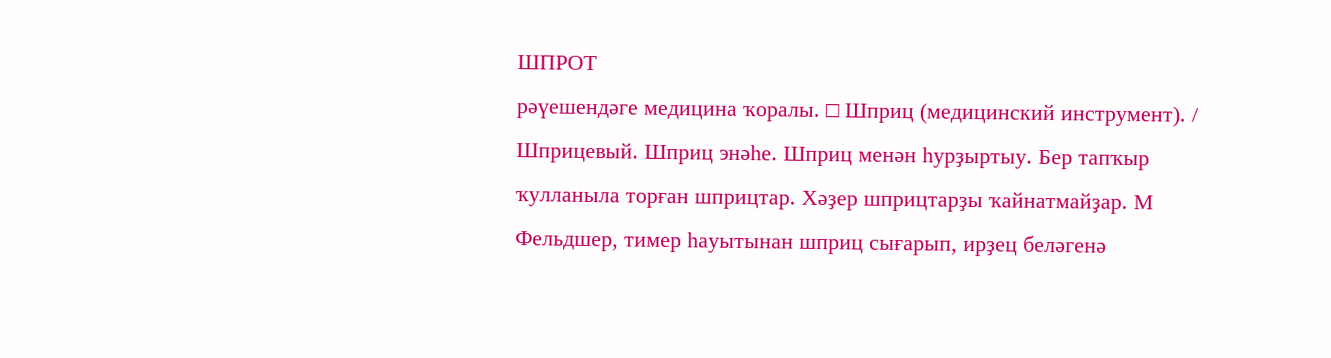ШПРОТ
рәүешендәге медицина ҡоралы. □ Шприц (медицинский инструмент). / Шприцевый. Шприц энәһе. Шприц менән һурҙыртыу. Бер тапҡыр ҡулланыла торған шприцтар. Хәҙер шприцтарҙы ҡайнатмайҙар. М Фельдшер, тимер һауытынан шприц сығарып, ирҙец беләгенә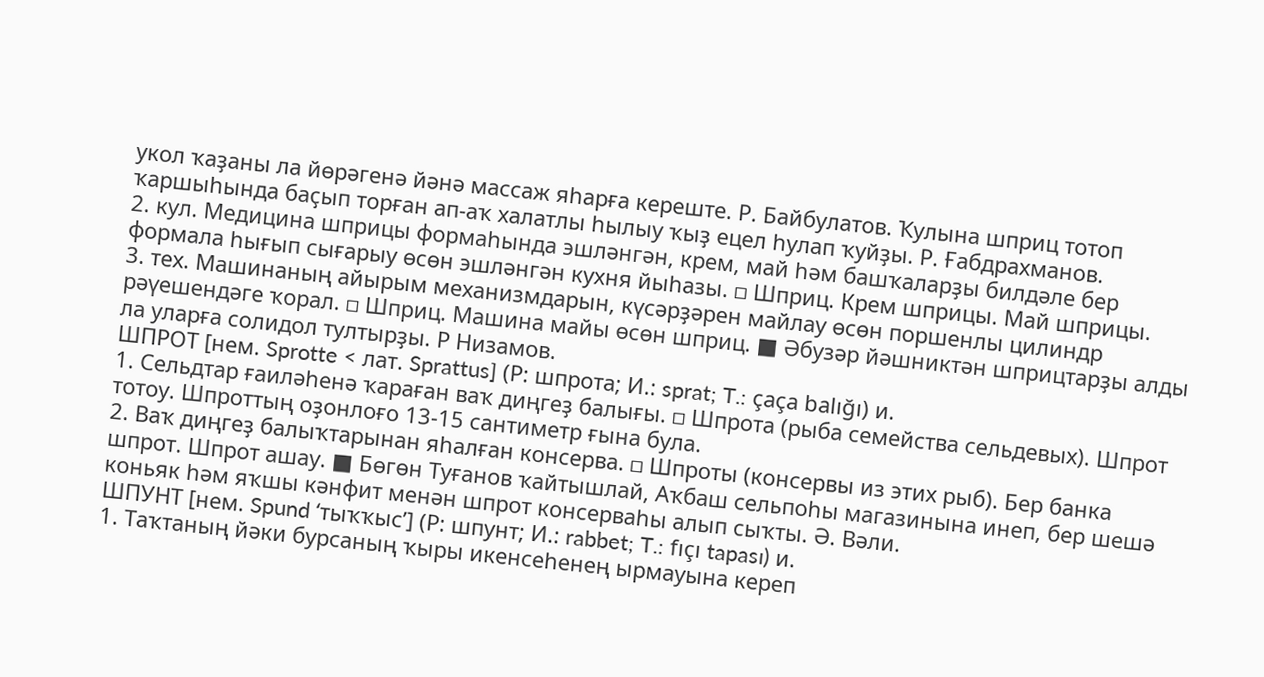укол ҡаҙаны ла йөрәгенә йәнә массаж яһарға кереште. Р. Байбулатов. Ҡулына шприц тотоп ҡаршыһында баҫып торған ап-аҡ халатлы һылыу ҡыҙ ецел һулап ҡуйҙы. Р. Ғабдрахманов.
2. кул. Медицина шприцы формаһында эшләнгән, крем, май һәм башҡаларҙы билдәле бер формала һығып сығарыу өсөн эшләнгән кухня йыһазы. □ Шприц. Крем шприцы. Май шприцы.
3. тех. Машинаның айырым механизмдарын, күсәрҙәрен майлау өсөн поршенлы цилиндр рәүешендәге ҡорал. □ Шприц. Машина майы өсөн шприц. ■ Әбузәр йәшниктән шприцтарҙы алды ла уларға солидол тултырҙы. Р Низамов.
ШПРОТ [нем. Sprotte < лат. Sprattus] (Р: шпрота; И.: sprat; T.: çaça balığı) и.
1. Сельдтар ғаиләһенә ҡараған ваҡ диңгеҙ балығы. □ Шпрота (рыба семейства сельдевых). Шпрот тотоу. Шпроттың оҙонлоғо 13-15 сантиметр ғына була.
2. Ваҡ диңгеҙ балыҡтарынан яһалған консерва. □ Шпроты (консервы из этих рыб). Бер банка шпрот. Шпрот ашау. ■ Бөгөн Туғанов ҡайтышлай, Аҡбаш сельпоһы магазинына инеп, бер шешә коньяк һәм яҡшы кәнфит менән шпрот консерваһы алып сыҡты. Ә. Вәли.
ШПУНТ [нем. Spund ‘тыҡҡыс’] (Р: шпунт; И.: rabbet; T.: fıçı tapası) и.
1. Таҡтаның йәки бурсаның ҡыры икенсеһенең ырмауына кереп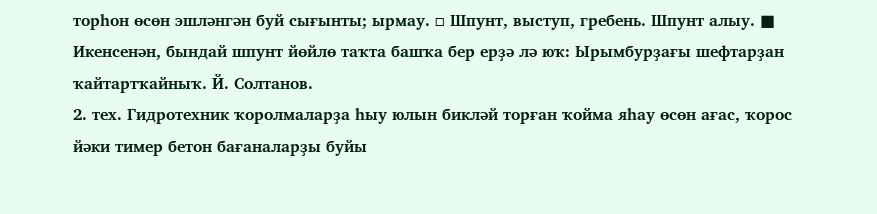торһон өсөн эшләнгән буй сығынты; ырмау. □ Шпунт, выступ, гребень. Шпунт алыу. ■ Икенсенән, бындай шпунт йөйлө таҡта башҡа бер ерҙә лә юҡ: Ырымбурҙағы шефтарҙан ҡайтартҡайныҡ. Й. Солтанов.
2. тех. Гидротехник ҡоролмаларҙа һыу юлын бикләй торған ҡойма яһау өсөн ағас, ҡорос йәки тимер бетон бағаналарҙы буйы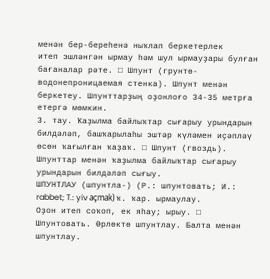менән бер-береһенә ныҡлап беркетерлек
итеп эшләнгән ырмау һәм шул ырмауҙары булған бағаналар рәте. □ Шпунт (грунтө-водонепроницаемая стенка). Шпунт менән беркетеу. Шпунттарҙың оҙонлоғо 34-35 метрға етергә мөмкин.
3. тау. Ҡаҙылма байлыҡтар сығарыу урындарын билдәләп, башҡарылаһы эштәр күләмен иҫәпләү өсөн ҡағылған ҡаҙаҡ. □ Шпунт (гвоздь). Шпунттар менән ҡаҙылма байлыҡтар сығарыу урындарын билдәләп сығыу.
ШПУНТЛАУ (шпунтла-) (Р.: шпунтовать; И.: rabbet; T.: yiv açmak) ҡ. ҡар. ырмаулау.
Оҙон итеп соҡоп, ек яһау; ырыу. □ Шпунтовать. Өрлөктө шпунтлау. Балта менән шпунтлау.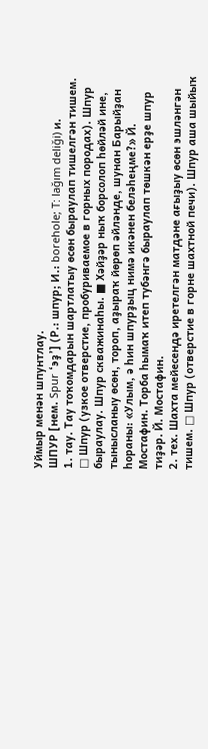Уймыр менән шпунтлау.
ШПУР [нем. Spur ‘эҙ’] (Р.: шпур; И.: borehole; T: lağım deliği) и.
1. тау. Тау тоҡомдарын шартлатыу өсөн быраулап тишелгән тишем. □ Шпур (узкое отверстие, пробуриваемое в горных породах). Шпур быраулау. Шпур скважинаһы. ■ Хәйҙәр ныҡ борсолоп һөйләй ине, тынысланыу өсөн, тороп, аҙыраҡ йөрөп әйләнде, шунан Барыйҙан һораны: «Улым, ә һин шпурҙыц нимә икәнен беләһеңме?» Й. Мостафин. Торба һымаҡ итеп тубәнгә быраулап төшкән ерҙе шпур тиҙәр. Й. Мостафин.
2. тех. Шахта мейесендә иретелгән матдәне ағыҙыу өсөн эшләнгән тишем. □ Шпур (отверстие в горне шахтной печи). Шпур аша шыйыҡ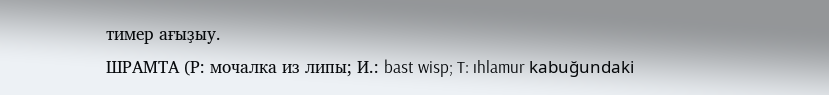тимер ағыҙыу.
ШРАМТА (Р: мочалка из липы; И.: bast wisp; T: ıhlamur kabuğundaki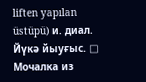liften yapılan üstüpü) и. диал.
Йүкә йыуғыс. □ Мочалка из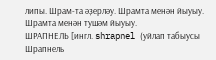липы. Шрам-та әҙерләу. Шрамта менән йыуыу. Шрамта менән тушәм йыуыу.
ШРАПНЕЛЬ [ингл. shrapnel (уйлап табыусы Шрапнель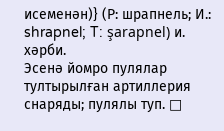исеменән)} (Р: шрапнель; И.: shrapnel; T: şarapnel) и. хәрби.
Эсенә йомро пулялар тултырылған артиллерия снаряды; пулялы туп. □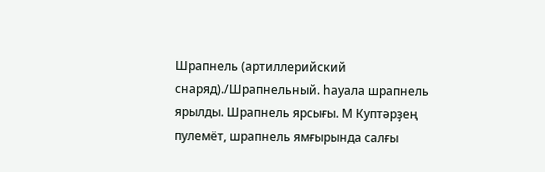Шрапнель (артиллерийский снаряд)./Шрапнельный. һауала шрапнель ярылды. Шрапнель ярсығы. М Куптәрҙең пулемёт, шрапнель ямғырында салғы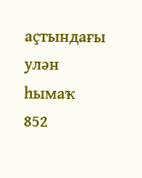аҫтындағы улән һымаҡ
852